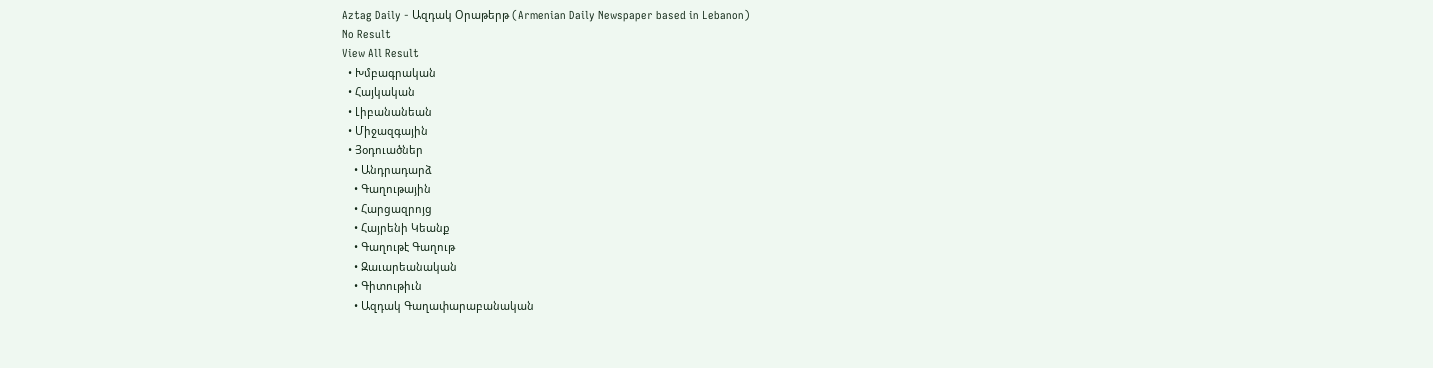Aztag Daily - Ազդակ Օրաթերթ (Armenian Daily Newspaper based in Lebanon)
No Result
View All Result
  • Խմբագրական
  • Հայկական
  • Լիբանանեան
  • Միջազգային
  • Յօդուածներ
    • Անդրադարձ
    • Գաղութային
    • Հարցազրոյց
    • Հայրենի Կեանք
    • Գաղութէ Գաղութ
    • Զաւարեանական
    • Գիտութիւն
    • Ազդակ Գաղափարաբանական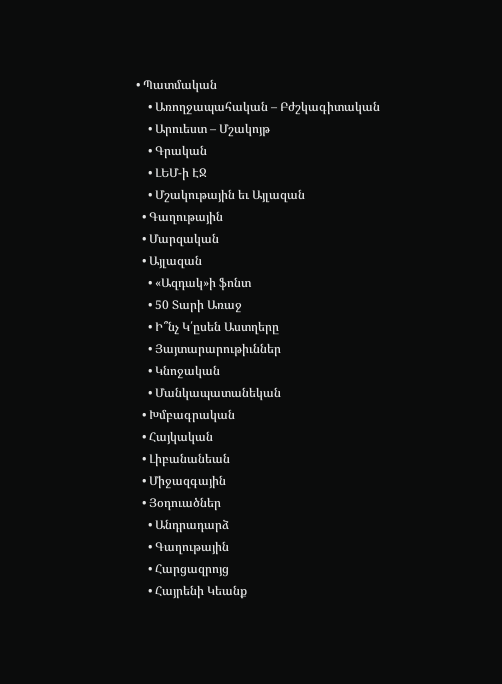• Պատմական
    • Առողջապահական – Բժշկագիտական
    • Արուեստ – Մշակոյթ
    • Գրական
    • ԼԵՄ-ի ԷՋ
    • Մշակութային եւ Այլազան
  • Գաղութային
  • Մարզական
  • Այլազան
    • «Ազդակ»ի ֆոնտ
    • 50 Տարի Առաջ
    • Ի՞նչ Կ՛ըսեն Աստղերը
    • Յայտարարութիւններ
    • Կնոջական
    • Մանկապատանեկան
  • Խմբագրական
  • Հայկական
  • Լիբանանեան
  • Միջազգային
  • Յօդուածներ
    • Անդրադարձ
    • Գաղութային
    • Հարցազրոյց
    • Հայրենի Կեանք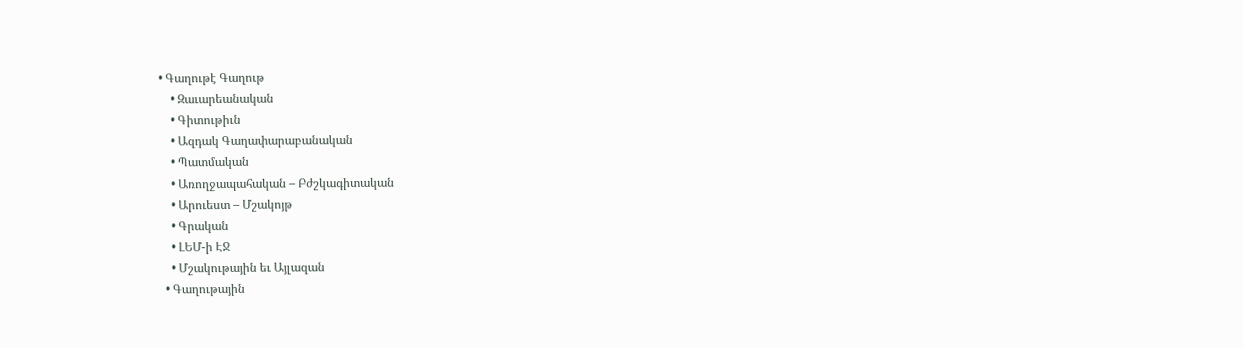• Գաղութէ Գաղութ
    • Զաւարեանական
    • Գիտութիւն
    • Ազդակ Գաղափարաբանական
    • Պատմական
    • Առողջապահական – Բժշկագիտական
    • Արուեստ – Մշակոյթ
    • Գրական
    • ԼԵՄ-ի ԷՋ
    • Մշակութային եւ Այլազան
  • Գաղութային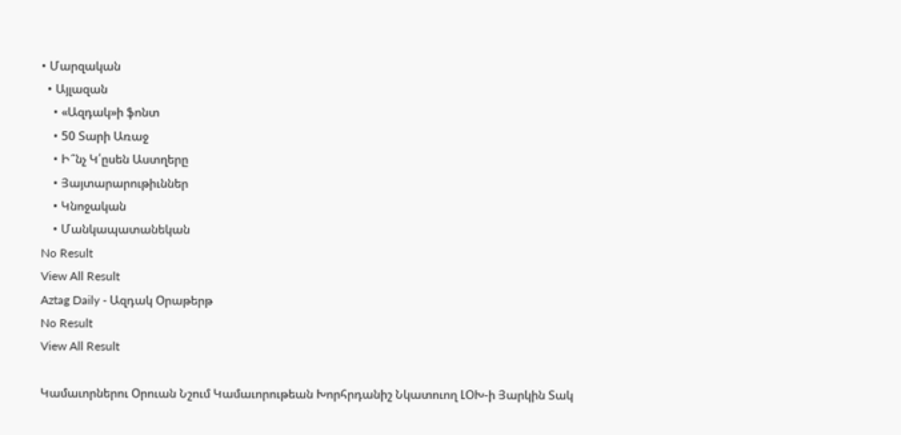• Մարզական
  • Այլազան
    • «Ազդակ»ի ֆոնտ
    • 50 Տարի Առաջ
    • Ի՞նչ Կ՛ըսեն Աստղերը
    • Յայտարարութիւններ
    • Կնոջական
    • Մանկապատանեկան
No Result
View All Result
Aztag Daily - Ազդակ Օրաթերթ
No Result
View All Result

Կամաւորներու Օրուան Նշում Կամաւորութեան Խորհրդանիշ Նկատուող ԼՕԽ-ի Յարկին Տակ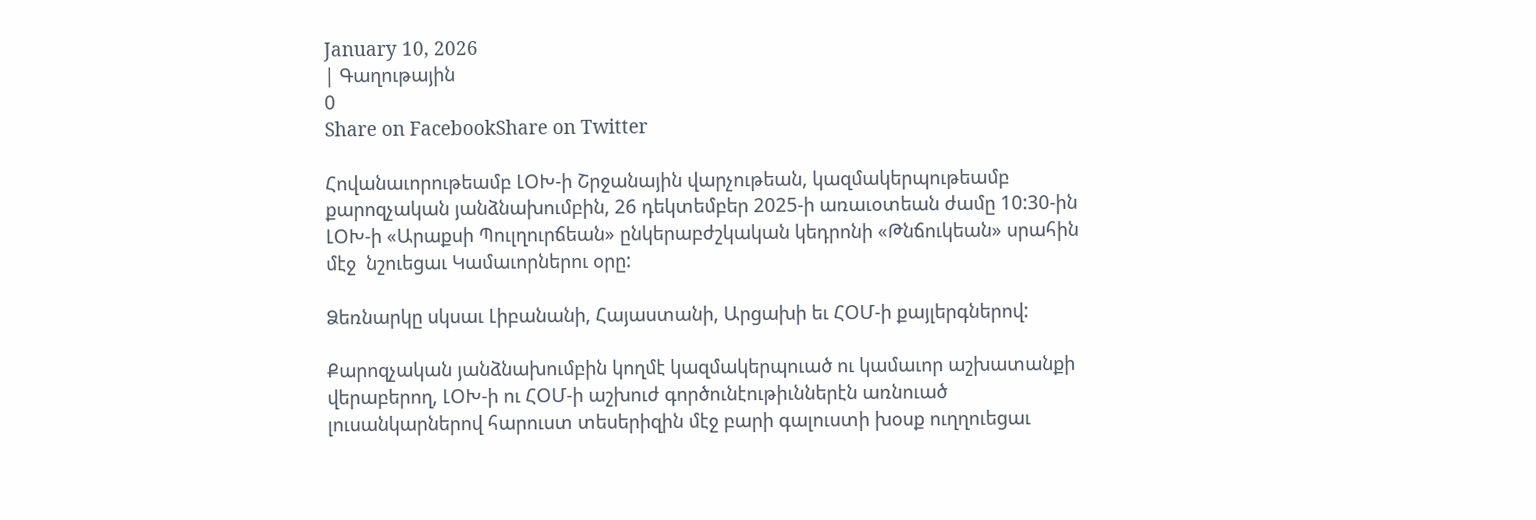January 10, 2026
| Գաղութային
0
Share on FacebookShare on Twitter

Հովանաւորութեամբ ԼՕԽ-ի Շրջանային վարչութեան, կազմակերպութեամբ քարոզչական յանձնախումբին, 26 դեկտեմբեր 2025-ի առաւօտեան ժամը 10:30-ին ԼՕԽ-ի «Արաքսի Պուլղուրճեան» ընկերաբժշկական կեդրոնի «Թնճուկեան» սրահին մէջ  նշուեցաւ Կամաւորներու օրը:

Ձեռնարկը սկսաւ Լիբանանի, Հայաստանի, Արցախի եւ ՀՕՄ-ի քայլերգներով:

Քարոզչական յանձնախումբին կողմէ կազմակերպուած ու կամաւոր աշխատանքի վերաբերող, ԼՕԽ-ի ու ՀՕՄ-ի աշխուժ գործունէութիւններէն առնուած լուսանկարներով հարուստ տեսերիզին մէջ բարի գալուստի խօսք ուղղուեցաւ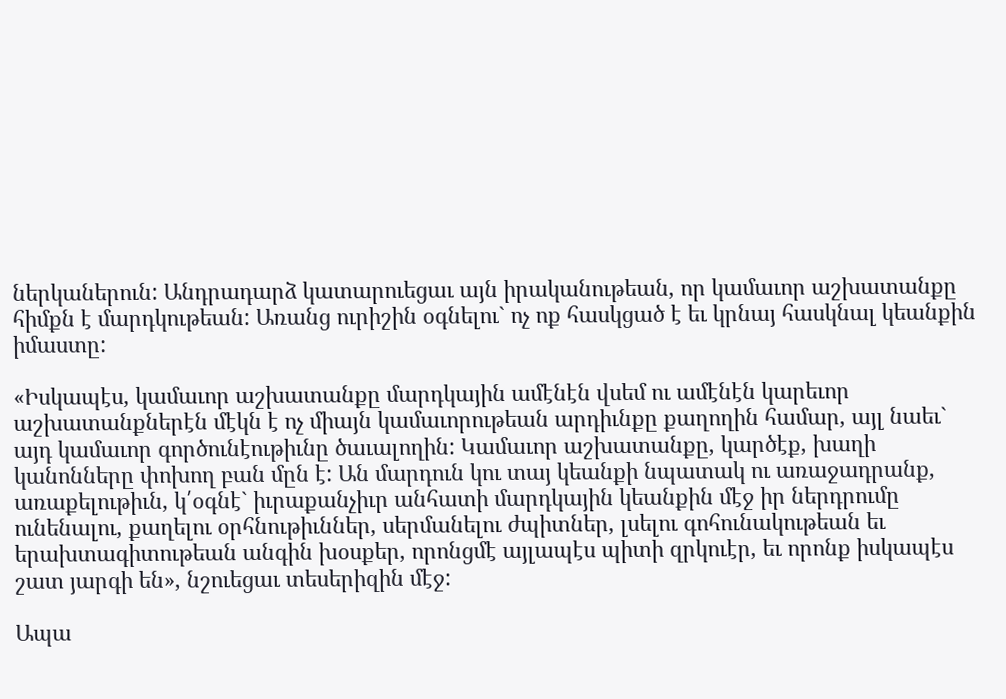ներկաներուն: Անդրադարձ կատարուեցաւ այն իրականութեան, որ կամաւոր աշխատանքը հիմքն է մարդկութեան: Առանց ուրիշին օգնելու` ոչ ոք հասկցած է եւ կրնայ հասկնալ կեանքին իմաստը:

«Իսկապէս, կամաւոր աշխատանքը մարդկային ամէնէն վսեմ ու ամէնէն կարեւոր աշխատանքներէն մէկն է ոչ միայն կամաւորութեան արդիւնքը քաղողին համար, այլ նաեւ` այդ կամաւոր գործունէութիւնը ծաւալողին: Կամաւոր աշխատանքը, կարծէք, խաղի կանոնները փոխող բան մըն է: Ան մարդուն կու տայ կեանքի նպատակ ու առաջադրանք, առաքելութիւն, կ՛օգնէ` իւրաքանչիւր անհատի մարդկային կեանքին մէջ իր ներդրումը ունենալու, քաղելու օրհնութիւններ, սերմանելու ժպիտներ, լսելու գոհունակութեան եւ երախտագիտութեան անգին խօսքեր, որոնցմէ այլապէս պիտի զրկուէր, եւ որոնք իսկապէս շատ յարգի են», նշուեցաւ տեսերիզին մէջ:

Ապա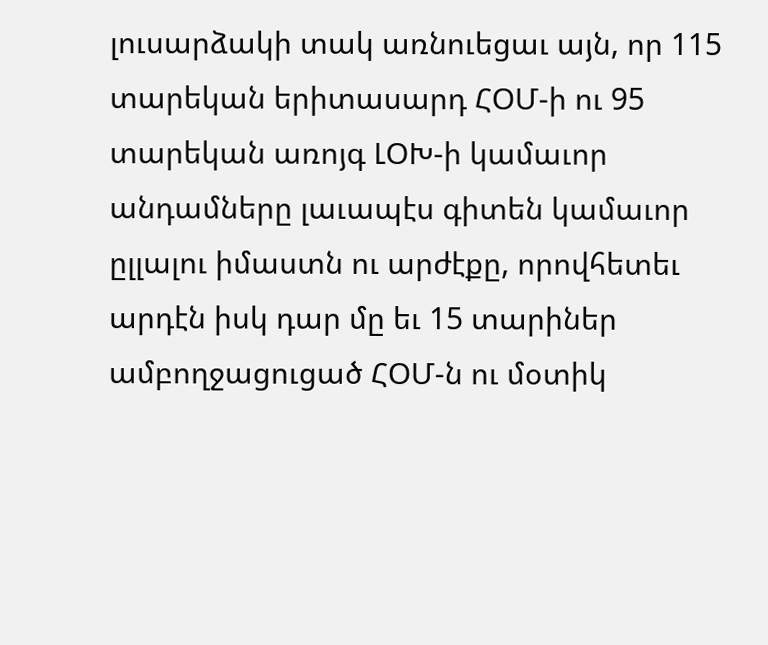լուսարձակի տակ առնուեցաւ այն, որ 115 տարեկան երիտասարդ ՀՕՄ-ի ու 95 տարեկան առոյգ ԼՕԽ-ի կամաւոր անդամները լաւապէս գիտեն կամաւոր ըլլալու իմաստն ու արժէքը, որովհետեւ արդէն իսկ դար մը եւ 15 տարիներ ամբողջացուցած ՀՕՄ-ն ու մօտիկ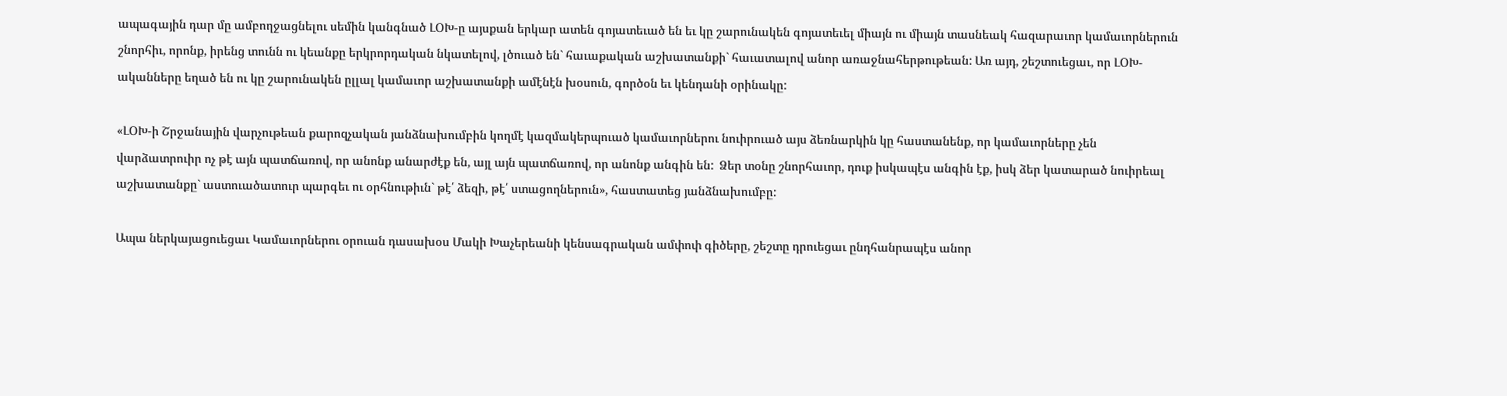ապագային դար մը ամբողջացնելու սեմին կանգնած ԼՕԽ-ը այսքան երկար ատեն գոյատեւած են եւ կը շարունակեն գոյատեւել միայն ու միայն տասնեակ հազարաւոր կամաւորներուն շնորհիւ, որոնք, իրենց տունն ու կեանքը երկրորդական նկատելով, լծուած են` հաւաքական աշխատանքի` հաւատալով անոր առաջնահերթութեան: Առ այդ, շեշտուեցաւ, որ ԼՕԽ-ականները եղած են ու կը շարունակեն ըլլալ կամաւոր աշխատանքի ամէնէն խօսուն, գործօն եւ կենդանի օրինակը:

«ԼՕԽ-ի Շրջանային վարչութեան քարոզչական յանձնախումբին կողմէ կազմակերպուած կամաւորներու նուիրուած այս ձեռնարկին կը հաստանենք, որ կամաւորները չեն վարձատրուիր ոչ թէ այն պատճառով, որ անոնք անարժէք են, այլ այն պատճառով, որ անոնք անգին են:  Ձեր տօնը շնորհաւոր, դուք իսկապէս անգին էք, իսկ ձեր կատարած նուիրեալ աշխատանքը` աստուածատուր պարգեւ ու օրհնութիւն` թէ՛ ձեզի, թէ՛ ստացողներուն», հաստատեց յանձնախումբը:

Ապա ներկայացուեցաւ Կամաւորներու օրուան դասախօս Մակի Խաչերեանի կենսագրական ամփոփ գիծերը, շեշտը դրուեցաւ ընդհանրապէս անոր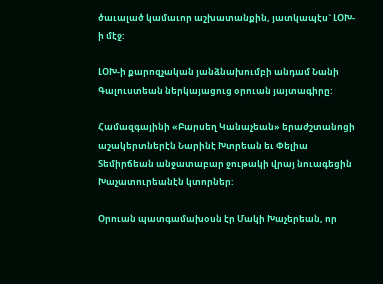ծաւալած կամաւոր աշխատանքին, յատկապէս` ԼՕԽ-ի մէջ:

ԼՕԽ-ի քարոզչական յանձնախումբի անդամ Նանի Գալուստեան ներկայացուց օրուան յայտագիրը:

Համազգայինի «Բարսեղ Կանաչեան» երաժշտանոցի աշակերտներէն Նարինէ Խտրեան եւ Փելիա Տեմիրճեան անջատաբար ջութակի վրայ նուագեցին Խաչատուրեանէն կտորներ:

Օրուան պատգամախօսն էր Մակի Խաչերեան, որ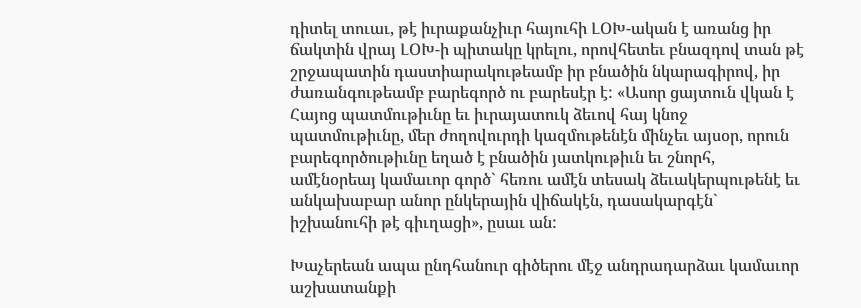դիտել տուաւ, թէ իւրաքանչիւր հայուհի ԼՕԽ-ական է առանց իր ճակտին վրայ ԼՕԽ-ի պիտակը կրելու, որովհետեւ բնազդով տան թէ շրջապատին դաստիարակութեամբ իր բնածին նկարագիրով, իր ժառանգութեամբ բարեգործ ու բարեսէր է: «Ասոր ցայտուն վկան է Հայոց պատմութիւնը եւ իւրայատուկ ձեւով հայ կնոջ պատմութիւնը, մեր ժողովուրդի կազմութենէն մինչեւ այսօր, որուն բարեգործութիւնը եղած է բնածին յատկութիւն եւ շնորհ, ամէնօրեայ կամաւոր գործ` հեռու ամէն տեսակ ձեւակերպութենէ եւ անկախաբար անոր ընկերային վիճակէն, դասակարգէն` իշխանուհի թէ գիւղացի», ըսաւ ան:

Խաչերեան ապա ընդհանուր գիծերու մէջ անդրադարձաւ կամաւոր աշխատանքի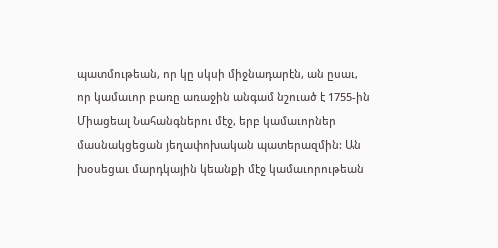պատմութեան, որ կը սկսի միջնադարէն, ան ըսաւ, որ կամաւոր բառը առաջին անգամ նշուած է 1755-ին Միացեալ Նահանգներու մէջ, երբ կամաւորներ մասնակցեցան յեղափոխական պատերազմին: Ան խօսեցաւ մարդկային կեանքի մէջ կամաւորութեան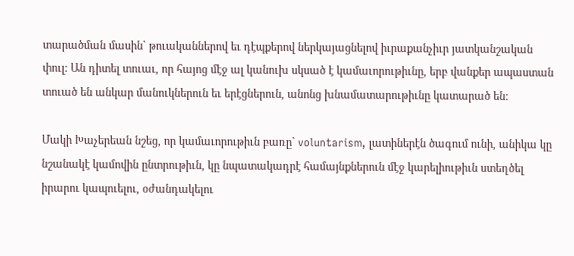տարածման մասին` թուականներով եւ դէպքերով ներկայացնելով իւրաքանչիւր յատկանշական փուլ: Ան դիտել տուաւ, որ հայոց մէջ ալ կանուխ սկսած է կամաւորութիւնը, երբ վանքեր ապաստան տուած են անկար մանուկներուն եւ երէցներուն, անոնց խնամատարութիւնը կատարած են:

Մակի Խաչերեան նշեց, որ կամաւորութիւն բառը` voluntarism, լատիներէն ծագում ունի, անիկա կը նշանակէ կամովին ընտրութիւն, կը նպատակադրէ համայնքներուն մէջ կարելիութիւն ստեղծել իրարու կապուելու, օժանդակելու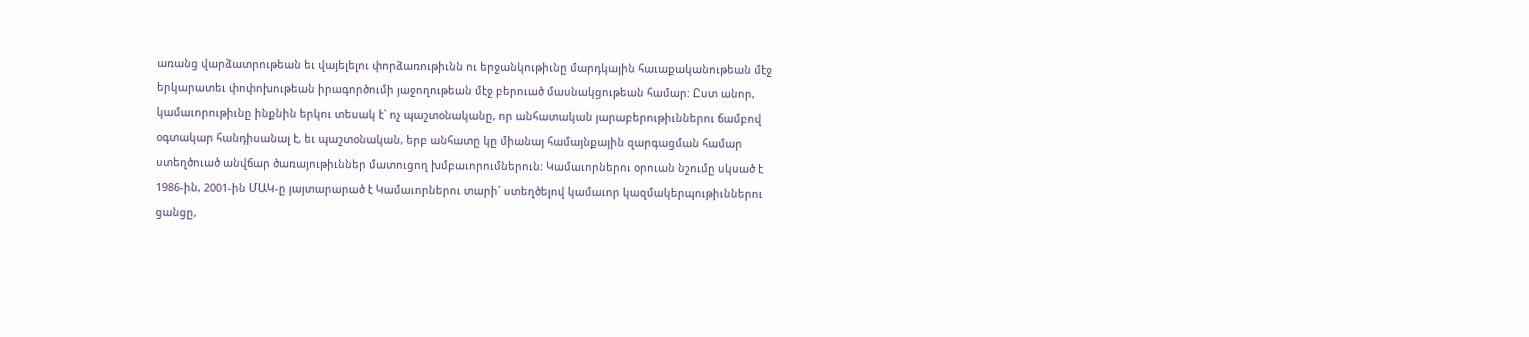առանց վարձատրութեան եւ վայելելու փորձառութիւնն ու երջանկութիւնը մարդկային հաւաքականութեան մէջ երկարատեւ փոփոխութեան իրագործումի յաջողութեան մէջ բերուած մասնակցութեան համար: Ըստ անոր, կամաւորութիւնը ինքնին երկու տեսակ է` ոչ պաշտօնականը, որ անհատական յարաբերութիւններու ճամբով օգտակար հանդիսանալ է, եւ պաշտօնական, երբ անհատը կը միանայ համայնքային զարգացման համար ստեղծուած անվճար ծառայութիւններ մատուցող խմբաւորումներուն: Կամաւորներու օրուան նշումը սկսած է 1986-ին, 2001-ին ՄԱԿ-ը յայտարարած է Կամաւորներու տարի` ստեղծելով կամաւոր կազմակերպութիւններու ցանցը,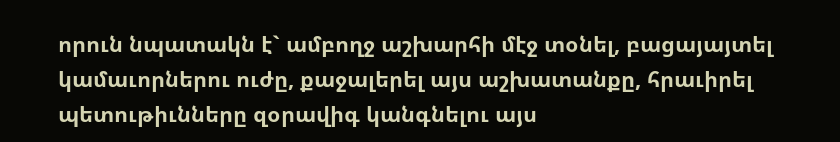որուն նպատակն է` ամբողջ աշխարհի մէջ տօնել, բացայայտել կամաւորներու ուժը, քաջալերել այս աշխատանքը, հրաւիրել պետութիւնները զօրավիգ կանգնելու այս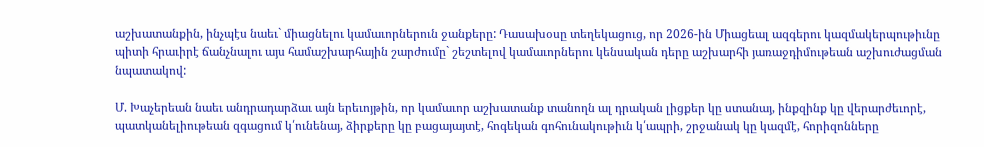աշխատանքին, ինչպէս նաեւ` միացնելու կամաւորներուն ջանքերը: Դասախօսը տեղեկացուց, որ 2026-ին Միացեալ ազգերու կազմակերպութիւնը պիտի հրաւիրէ ճանչնալու այս համաշխարհային շարժումը` շեշտելով կամաւորներու կենսական դերը աշխարհի յառաջդիմութեան աշխուժացման նպատակով:

Մ. Խաչերեան նաեւ անդրադարձաւ այն երեւոյթին, որ կամաւոր աշխատանք տանողն ալ դրական լիցքեր կը ստանայ, ինքզինք կը վերարժեւորէ, պատկանելիութեան զգացում կ՛ունենայ, ձիրքերը կը բացայայտէ, հոգեկան գոհունակութիւն կ՛ապրի, շրջանակ կը կազմէ, հորիզոնները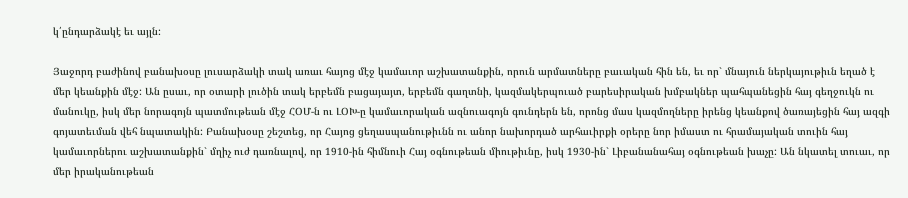կ՛ընդարձակէ եւ այլն:

Յաջորդ բաժինով բանախօսը լուսարձակի տակ առաւ հայոց մէջ կամաւոր աշխատանքին, որուն արմատները բաւական հին են, եւ որ` մնայուն ներկայութիւն եղած է մեր կեանքին մէջ: Ան ըսաւ, որ օտարի լուծին տակ երբեմն բացայայտ, երբեմն գաղտնի, կազմակերպուած բարեսիրական խմբակներ պահպանեցին հայ գեղջուկն ու մանուկը, իսկ մեր նորագոյն պատմութեան մէջ ՀՕՄ-ն ու ԼՕԽ-ը կամաւորական ազնուագոյն գունդերն են, որոնց մաս կազմողները իրենց կեանքով ծառայեցին հայ ազգի գոյատեւման վեհ նպատակին: Բանախօսը շեշտեց, որ Հայոց ցեղասպանութիւնն ու անոր նախորդած արհաւիրքի օրերը նոր իմաստ ու հրամայական տուին հայ կամաւորներու աշխատանքին` մղիչ ուժ դառնալով, որ 1910-ին հիմնուի Հայ օգնութեան միութիւնը, իսկ 1930-ին` Լիբանանահայ օգնութեան խաչը: Ան նկատել տուաւ, որ մեր իրականութեան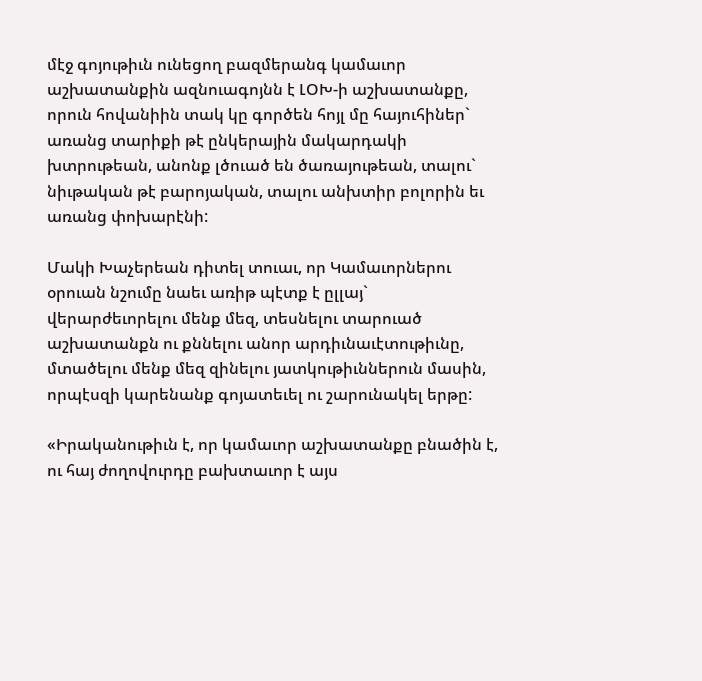մէջ գոյութիւն ունեցող բազմերանգ կամաւոր աշխատանքին ազնուագոյնն է ԼՕԽ-ի աշխատանքը, որուն հովանիին տակ կը գործեն հոյլ մը հայուհիներ` առանց տարիքի թէ ընկերային մակարդակի խտրութեան, անոնք լծուած են ծառայութեան, տալու` նիւթական թէ բարոյական, տալու անխտիր բոլորին եւ առանց փոխարէնի:

Մակի Խաչերեան դիտել տուաւ, որ Կամաւորներու օրուան նշումը նաեւ առիթ պէտք է ըլլայ` վերարժեւորելու մենք մեզ, տեսնելու տարուած աշխատանքն ու քննելու անոր արդիւնաւէտութիւնը, մտածելու մենք մեզ զինելու յատկութիւններուն մասին, որպէսզի կարենանք գոյատեւել ու շարունակել երթը:

«Իրականութիւն է, որ կամաւոր աշխատանքը բնածին է, ու հայ ժողովուրդը բախտաւոր է այս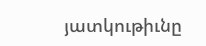յատկութիւնը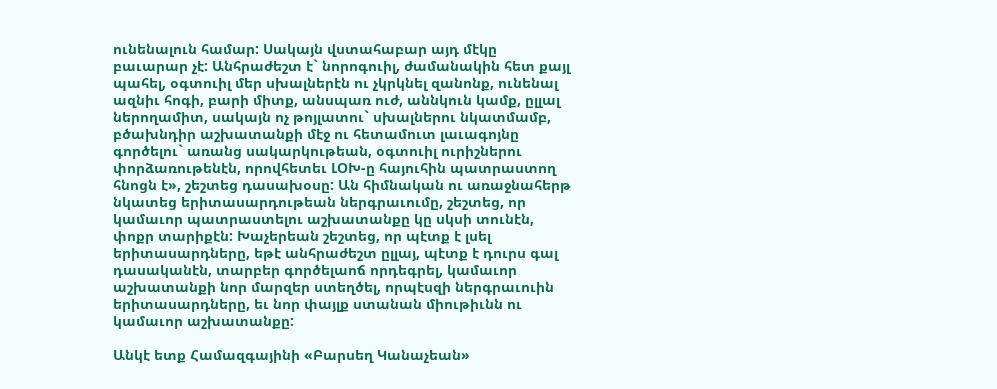ունենալուն համար: Սակայն վստահաբար այդ մէկը բաւարար չէ: Անհրաժեշտ է` նորոգուիլ, ժամանակին հետ քայլ պահել, օգտուիլ մեր սխալներէն ու չկրկնել զանոնք, ունենալ ազնիւ հոգի, բարի միտք, անսպառ ուժ, աննկուն կամք, ըլլալ ներողամիտ, սակայն ոչ թոյլատու` սխալներու նկատմամբ, բծախնդիր աշխատանքի մէջ ու հետամուտ լաւագոյնը գործելու` առանց սակարկութեան, օգտուիլ ուրիշներու փորձառութենէն, որովհետեւ ԼՕԽ-ը հայուհին պատրաստող հնոցն է», շեշտեց դասախօսը: Ան հիմնական ու առաջնահերթ նկատեց երիտասարդութեան ներգրաւումը, շեշտեց, որ կամաւոր պատրաստելու աշխատանքը կը սկսի տունէն, փոքր տարիքէն: Խաչերեան շեշտեց, որ պէտք է լսել երիտասարդները, եթէ անհրաժեշտ ըլլայ, պէտք է դուրս գալ դասականէն, տարբեր գործելաոճ որդեգրել, կամաւոր աշխատանքի նոր մարզեր ստեղծել, որպէսզի ներգրաւուին երիտասարդները, եւ նոր փայլք ստանան միութիւնն ու կամաւոր աշխատանքը:

Անկէ ետք Համազգայինի «Բարսեղ Կանաչեան»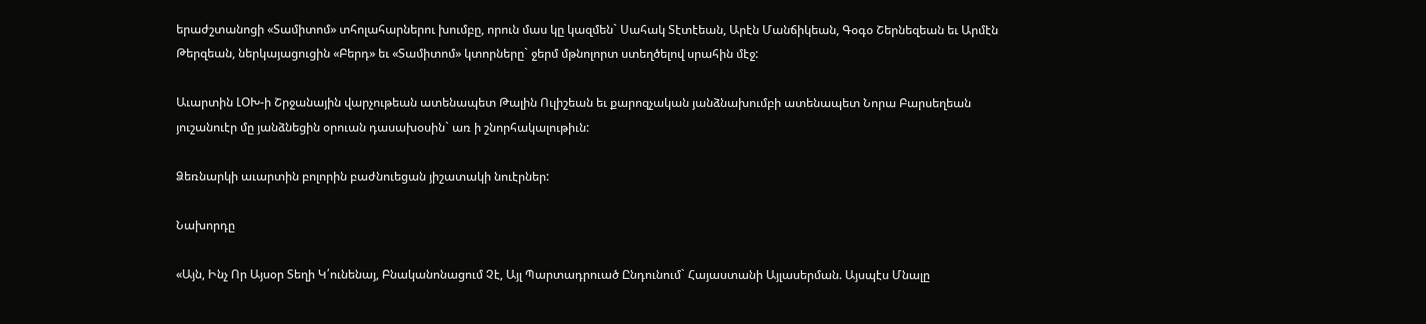երաժշտանոցի «Տամիտոմ» տհոլահարներու խումբը, որուն մաս կը կազմեն` Սահակ Տէտէեան, Արէն Մանճիկեան, Գօգօ Շերնեզեան եւ Արմէն Թերզեան, ներկայացուցին «Բերդ» եւ «Տամիտոմ» կտորները` ջերմ մթնոլորտ ստեղծելով սրահին մէջ:

Աւարտին ԼՕԽ-ի Շրջանային վարչութեան ատենապետ Թալին Ուլիշեան եւ քարոզչական յանձնախումբի ատենապետ Նորա Բարսեղեան յուշանուէր մը յանձնեցին օրուան դասախօսին` առ ի շնորհակալութիւն:

Ձեռնարկի աւարտին բոլորին բաժնուեցան յիշատակի նուէրներ:

Նախորդը

«Այն, Ինչ Որ Այսօր Տեղի Կ՛ունենայ, Բնականոնացում Չէ, Այլ Պարտադրուած Ընդունում` Հայաստանի Այլասերման. Այսպէս Մնալը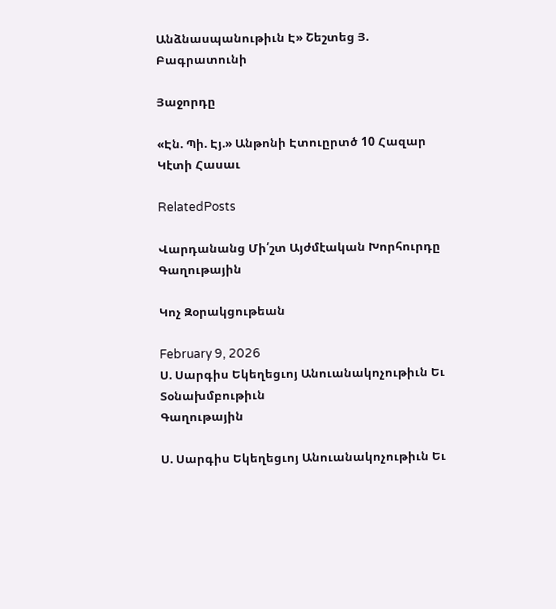Անձնասպանութիւն Է» Շեշտեց Յ. Բագրատունի

Յաջորդը

«Էն. Պի. Էյ.» Անթոնի Էտուըրտծ 10 Հազար Կէտի Հասաւ

RelatedPosts

Վարդանանց Մի՛շտ Այժմէական Խորհուրդը
Գաղութային

Կոչ Զօրակցութեան

February 9, 2026
Ս. Սարգիս Եկեղեցւոյ Անուանակոչութիւն Եւ Տօնախմբութիւն
Գաղութային

Ս. Սարգիս Եկեղեցւոյ Անուանակոչութիւն Եւ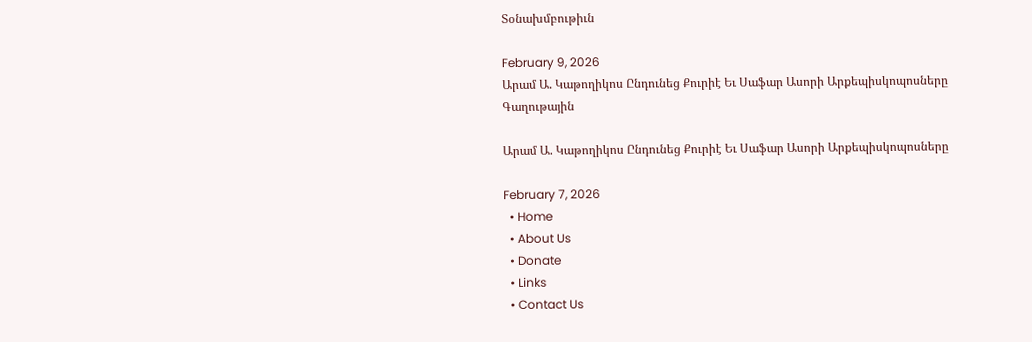Տօնախմբութիւն

February 9, 2026
Արամ Ա. Կաթողիկոս Ընդունեց Քուրիէ Եւ Սաֆար Ասորի Արքեպիսկոպոսները
Գաղութային

Արամ Ա. Կաթողիկոս Ընդունեց Քուրիէ Եւ Սաֆար Ասորի Արքեպիսկոպոսները

February 7, 2026
  • Home
  • About Us
  • Donate
  • Links
  • Contact Us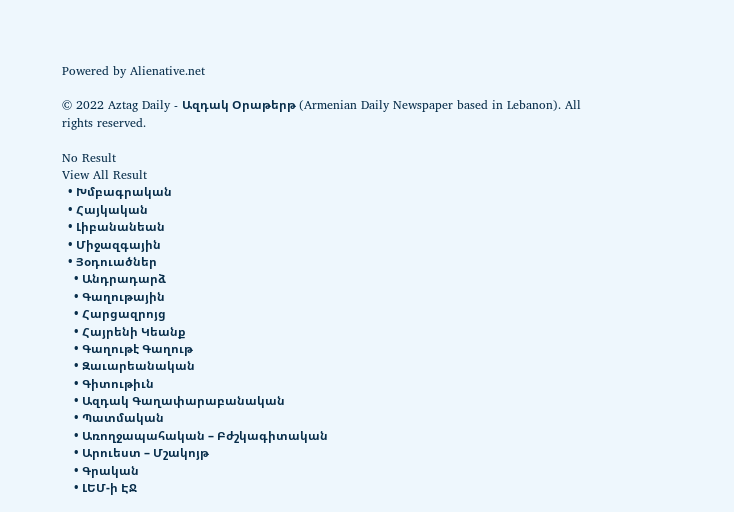Powered by Alienative.net

© 2022 Aztag Daily - Ազդակ Օրաթերթ (Armenian Daily Newspaper based in Lebanon). All rights reserved.

No Result
View All Result
  • Խմբագրական
  • Հայկական
  • Լիբանանեան
  • Միջազգային
  • Յօդուածներ
    • Անդրադարձ
    • Գաղութային
    • Հարցազրոյց
    • Հայրենի Կեանք
    • Գաղութէ Գաղութ
    • Զաւարեանական
    • Գիտութիւն
    • Ազդակ Գաղափարաբանական
    • Պատմական
    • Առողջապահական – Բժշկագիտական
    • Արուեստ – Մշակոյթ
    • Գրական
    • ԼԵՄ-ի ԷՋ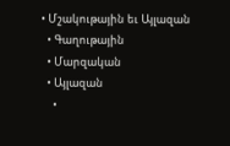• Մշակութային եւ Այլազան
  • Գաղութային
  • Մարզական
  • Այլազան
    •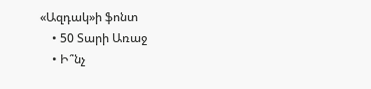«Ազդակ»ի ֆոնտ
    • 50 Տարի Առաջ
    • Ի՞նչ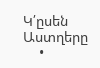Կ՛ըսեն Աստղերը
    •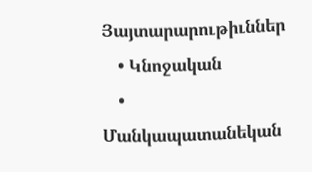Յայտարարութիւններ
    • Կնոջական
    • Մանկապատանեկան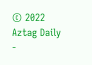© 2022 Aztag Daily -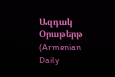Ազդակ Օրաթերթ (Armenian Daily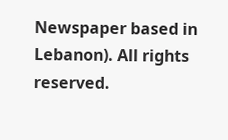Newspaper based in Lebanon). All rights reserved.